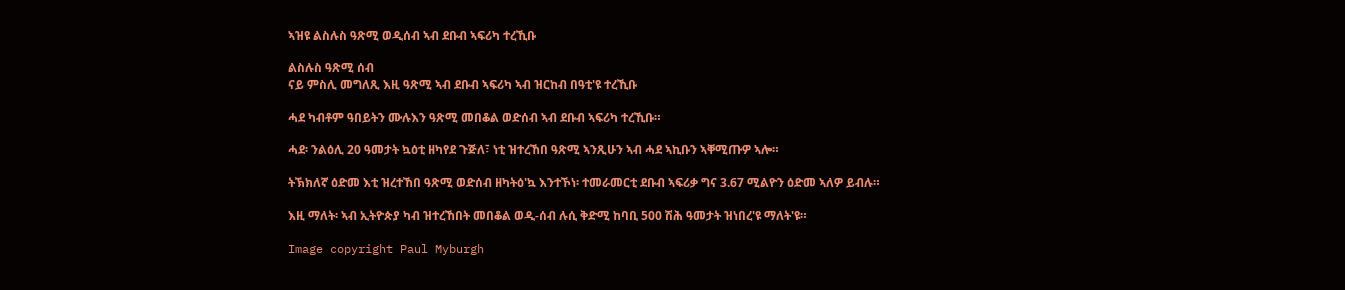ኣዝዩ ልስሉስ ዓጽሚ ወዲሰብ ኣብ ደቡብ ኣፍሪካ ተረኺቡ

ልስሉስ ዓጽሚ ሰብ
ናይ ምስሊ መግለጺ እዚ ዓጽሚ ኣብ ደቡብ ኣፍሪካ ኣብ ዝርከብ በዓቲ'ዩ ተረኺቡ

ሓደ ካብቶም ዓበይትን ሙሉእን ዓጽሚ መበቆል ወድሰብ ኣብ ደቡብ ኣፍሪካ ተረኺቡ።

ሓደ፡ ንልዕሊ 20 ዓመታት ኳዕቲ ዘካየደ ጉጅለ፣ ነቲ ዝተረኸበ ዓጽሚ ኣንጺሁን ኣብ ሓደ ኣኪቡን ኣቐሚጡዎ ኣሎ።

ትኽክለኛ ዕድመ እቲ ዝረተኸበ ዓጽሚ ወድሰብ ዘካትዕ'ኳ እንተኾነ፡ ተመራመርቲ ደቡብ ኣፍሪቃ ግና 3.67 ሚልዮን ዕድመ ኣለዎ ይብሉ።

እዚ ማለት፡ ኣብ ኢትዮጵያ ካብ ዝተረኸበት መበቆል ወዲ-ሰብ ሉሲ ቅድሚ ከባቢ 500 ሽሕ ዓመታት ዝነበረ'ዩ ማለት'ዩ።

Image copyright Paul Myburgh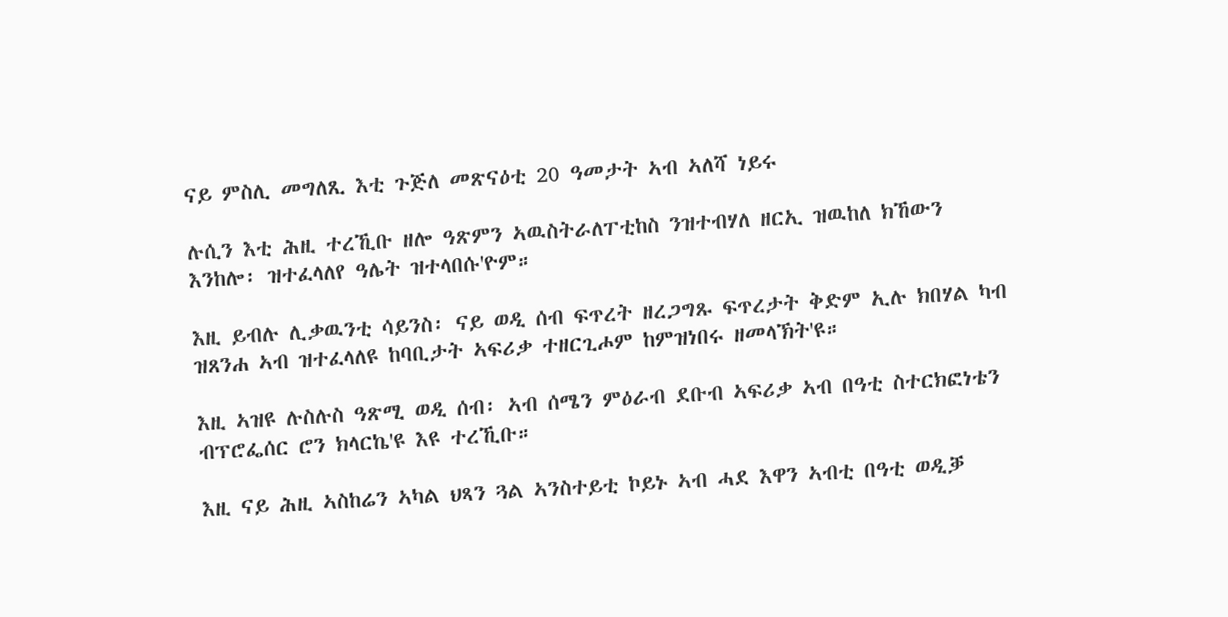ናይ ምስሊ መግለጺ እቲ ጉጅለ መጽናዕቲ 20 ዓመታት ኣብ ኣለሻ ነይሩ

ሉሲን እቲ ሕዚ ተረኺቡ ዘሎ ዓጽምን ኣዉስትራለፐቲከስ ንዝተብሃለ ዘርኢ ዝዉከለ ክኸውን እንከሎ፡ ዝተፈላለየ ዓሌት ዝተላበሱ'ዮም።

እዚ ይብሉ ሊቃዉንቲ ሳይንስ፡ ናይ ወዲ ሰብ ፍጥረት ዘረጋግጹ ፍጥረታት ቅድም ኢሉ ክበሃል ካብ ዝጸንሐ ኣብ ዝተፈላለዩ ከባቢታት ኣፍሪቃ ተዘርጊሖም ከምዝነበሩ ዘመላኽት'ዩ።

እዚ ኣዝዩ ሉስሉስ ዓጽሚ ወዲ ሰብ፡ ኣብ ሰሜን ምዕራብ ደቡብ ኣፍሪቃ ኣብ በዓቲ ስተርክፎነቴን ብፕሮፌሰር ሮን ክላርኬ'ዩ እዩ ተረኺቡ።

እዚ ናይ ሕዚ ኣስከሬን ኣካል ህጻን ጓል ኣንስተይቲ ኮይኑ ኣብ ሓደ እዋን ኣብቲ በዓቲ ወዲቓ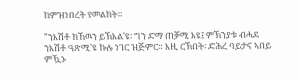ከምዝነበረት የመልክት።

"ንእሽቶ ክኸዉን ይኽእል'ዩ፡ ግን ድማ ጠቓሚ እዩ፤ ምኽንያቱ ብሓደ ንእሽቶ ዓጽሚ'ዩ ኩሉ ነገር ዝጅምር። እዚ ርኽበት፡ ድሕረ ባይታና ኣበይ ምዃኑ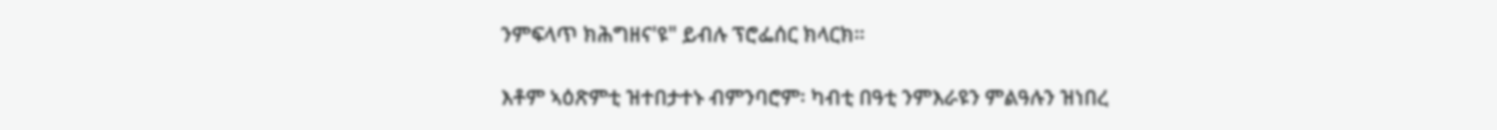ንምፍላጥ ክሕግዘና'ዩ" ይብሉ ፕሮፌሰር ክላርክ።

እቶም ኣዕጽምቲ ዝተበታተኑ ብምንባሮም፡ ካብቲ በዓቲ ንምእራዩን ምልዓሉን ዝነበረ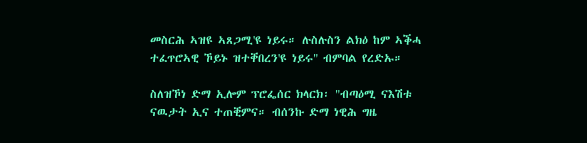መስርሕ ኣዝዩ ኣጸጋሚ'ዩ ነይሩ። ሉስሉስን ልክዕ ከም ኣቕሓ ተፈጥሮኣዊ ኾይኑ ዝተቐበረን'ዩ ነይሩ" ብምባል የረድኡ።

ስለዝኾነ ድማ ኢሎም ፕሮፌሰር ክላርክ፡ "ብጣዕሚ ናእሽቱ ናዉታት ኢና ተጠቒምና። ብሰንኩ ድማ ነዊሕ ግዜ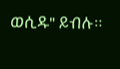ወሲዱ" ይብሉ።